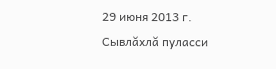29 июня 2013 г.
Сывлăхлă пуласси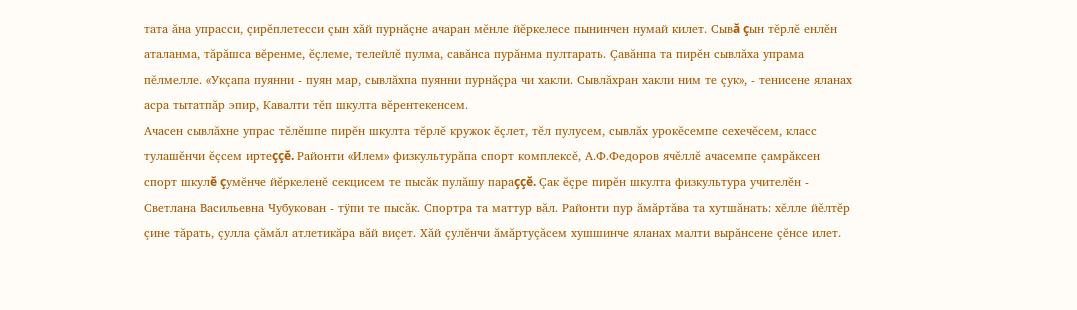тата ăна упрасси, çирĕплетесси çын хăй пурнăçне ачаран мĕнле йĕркелесе пынинчен нумай килет. Сывă çын тĕрлĕ енлĕн аталанма, тăрăшса вĕренме, ĕçлеме, телейлĕ пулма, савăнса пурăнма пултарать. Çавăнпа та пирĕн сывлăха упрама пĕлмелле. «Укçапа пуянни - пуян мар, сывлăхпа пуянни пурнăçра чи хакли. Сывлăхран хакли ним те çук», - тенисене яланах асра тытатпăр эпир, Кавалти тĕп шкулта вĕрентекенсем.
Ачасен сывлăхне упрас тĕлĕшпе пирĕн шкулта тĕрлĕ кружок ĕçлет, тĕл пулусем, сывлăх урокĕсемпе сехечĕсем, класс тулашĕнчи ĕçсем иртеççĕ. Районти «Илем» физкультурăпа спорт комплексĕ, А.Ф.Федоров ячĕллĕ ачасемпе çамрăксен спорт шкулĕ çумĕнче йĕркеленĕ секцисем те пысăк пулăшу параççĕ. Çак ĕçре пирĕн шкулта физкультура учителĕн - Светлана Васильевна Чубукован - тÿпи те пысăк. Спортра та маттур вăл. Районти пур ăмăртăва та хутшăнать: хĕлле йĕлтĕр çине тăрать, çулла çăмăл атлетикăра вăй виçет. Хăй çулĕнчи ăмăртуçăсем хушшинче яланах малти вырăнсене çĕнсе илет.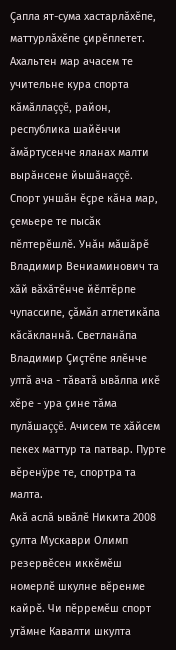Çапла ят-сума хастарлăхĕпе, маттурлăхĕпе çирĕплетет. Ахальтен мар ачасем те учительне кура спорта кăмăллаççĕ, район, республика шайĕнчи ăмăртусенче яланах малти вырăнсене йышăнаççĕ.
Спорт уншăн ĕçре кăна мар, çемьере те пысăк пĕлтерĕшлĕ. Унăн мăшăрĕ Владимир Вениаминович та хăй вăхăтĕнче йĕлтĕрпе чупассипе, çăмăл атлетикăпа кăсăкланнă. Светланăпа Владимир Çиçтĕпе ялĕнче ултă ача - тăватă ывăлпа икĕ хĕре - ура çине тăма пулăшаççĕ. Ачисем те хăйсем пекех маттур та патвар. Пурте вĕренÿре те, спортра та малта.
Акă аслă ывăлĕ Никита 2008 çулта Мускаври Олимп резервĕсен иккĕмĕш номерлĕ шкулне вĕренме кайрĕ. Чи пĕрремĕш спорт утăмне Кавалти шкулта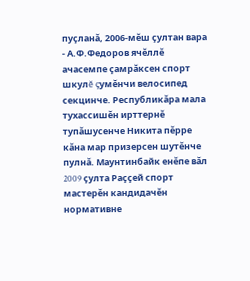пуçланă, 2006-мĕш çултан вара - А.Ф.Федоров ячĕллĕ ачасемпе çамрăксен спорт шкулĕ çумĕнчи велосипед секцинче. Республикăра мала тухассишĕн ирттернĕ тупăшусенче Никита пĕрре кăна мар призерсен шутĕнче пулнă. Маунтинбайк енĕпе вăл 2009 çулта Раççей спорт мастерĕн кандидачĕн нормативне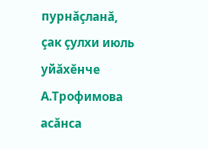пурнăçланă, çак çулхи июль уйăхĕнче А.Трофимова асăнса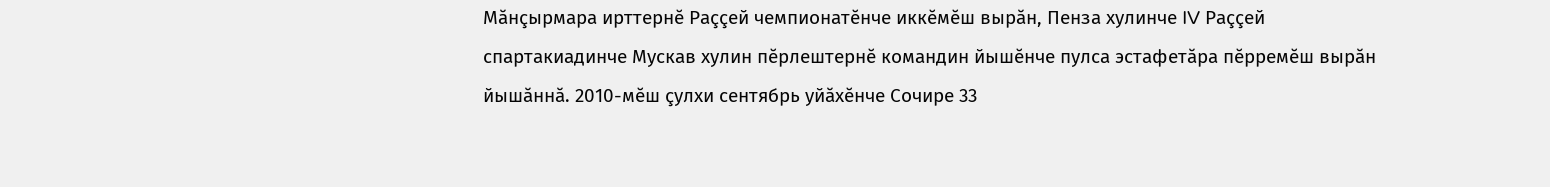Мăнçырмара ирттернĕ Раççей чемпионатĕнче иккĕмĕш вырăн, Пенза хулинче IV Раççей спартакиадинче Мускав хулин пĕрлештернĕ командин йышĕнче пулса эстафетăра пĕрремĕш вырăн йышăннă. 2010-мĕш çулхи сентябрь уйăхĕнче Сочире 33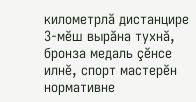километрлă дистанцире 3-мĕш вырăна тухнă, бронза медаль çĕнсе илнĕ, спорт мастерĕн нормативне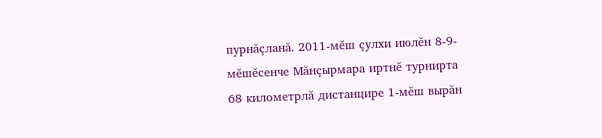пурнăçланă. 2011-мĕш çулхи июлĕн 8-9-мĕшĕсенче Мăнçырмара иртнĕ турнирта 68 километрлă дистанцире 1-мĕш вырăн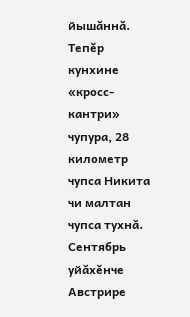йышăннă. Тепĕр кунхине «кросс-кантри» чупура, 28 километр чупса Никита чи малтан чупса тухнă. Сентябрь уйăхĕнче Австрире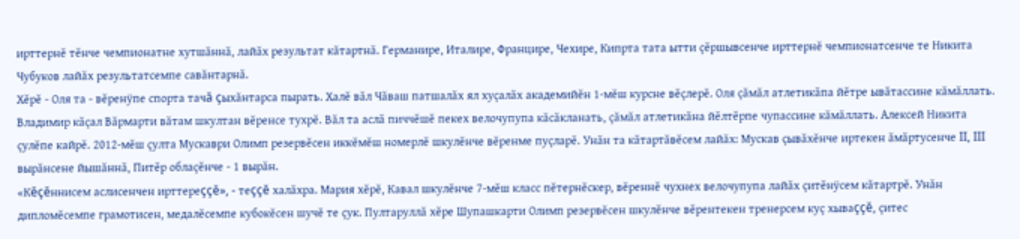ирттернĕ тĕнче чемпионатне хутшăннă, лайăх результат кăтартнă. Германире, Италире, Францире, Чехире, Кипрта тата ытти çĕршывсенче ирттернĕ чемпионатсенче те Никита Чубуков лайăх результатсемпе савăнтарнă.
Хĕрĕ - Оля та - вĕренÿпе спорта тачă çыхăнтарса пырать. Халĕ вăл Чăваш патшалăх ял хуçалăх академийĕн 1-мĕш курсне вĕçлерĕ. Оля çăмăл атлетикăпа йĕтре ывăтассине кăмăллать.
Владимир кăçал Вăрмарти вăтам шкултан вĕренсе тухрĕ. Вăл та аслă пиччĕшĕ пекех велочупупа кăсăкланать, çăмăл атлетикăна йĕлтĕрпе чупассине кăмăллать. Алексей Никита çулĕпе кайрĕ. 2012-мĕш çулта Мускаври Олимп резервĕсен иккĕмĕш номерлĕ шкулĕнче вĕренме пуçларĕ. Унăн та кăтартăвĕсем лайăх: Мускав çывăхĕнче иртекен ăмăртусенче II, III вырăнсене йышăннă, Питĕр облаçĕнче - 1 вырăн.
«Кĕçĕннисем аслисенчен ирттереççĕ», - теççĕ халăхра. Мария хĕрĕ, Кавал шкулĕнче 7-мĕш класс пĕтернĕскер, вĕреннĕ чухнех велочупупа лайăх çитĕнÿсем кăтартрĕ. Унăн дипломĕсемпе грамотисен, медалĕсемпе кубокĕсен шучĕ те çук. Пултаруллă хĕре Шупашкарти Олимп резервĕсен шкулĕнче вĕрентекен тренерсем куç хываççĕ, çитес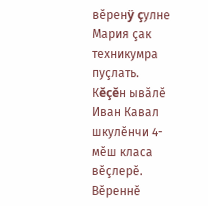вĕренÿ çулне Мария çак техникумра пуçлать.
Кĕçĕн ывăлĕ Иван Кавал шкулĕнчи 4-мĕш класа вĕçлерĕ. Вĕреннĕ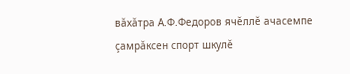вăхăтра А.Ф.Федоров ячĕллĕ ачасемпе çамрăксен спорт шкулĕ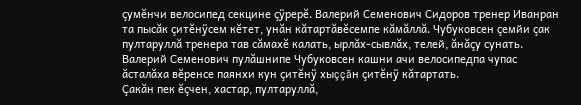çумĕнчи велосипед секцине çÿрерĕ. Валерий Семенович Сидоров тренер Иванран та пысăк çитĕнÿсем кĕтет, унăн кăтартăвĕсемпе кăмăллă. Чубуковсен çемйи çак пултаруллă тренера тав сăмахĕ калать, ырлăх-сывлăх, телей, ăнăçу сунать. Валерий Семенович пулăшнипе Чубуковсен кашни ачи велосипедпа чупас ăсталăха вĕренсе паянхи кун çитĕнÿ хыççăн çитĕнÿ кăтартать.
Çакăн пек ĕçчен, хастар, пултаруллă,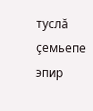туслă çемьепе эпир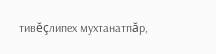тивĕçлипех мухтанатпăр,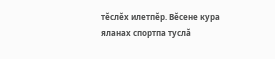тĕслĕх илетпĕр. Вĕсене кура яланах спортпа туслă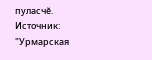пуласчĕ.
Источник: "Урмарская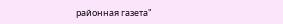районная газета"